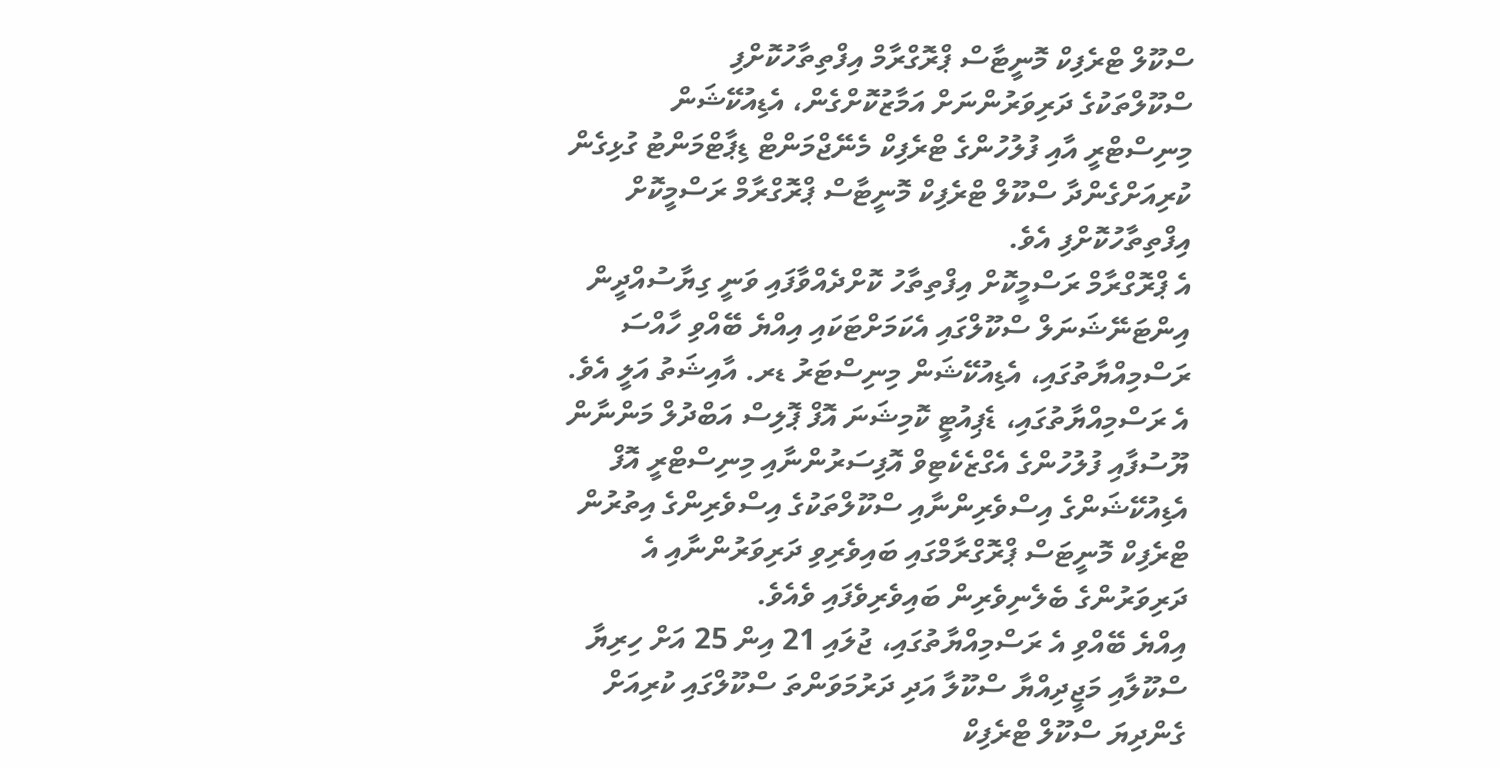ސްކޫލް ޓްރެފިކް މޮނީޓާސް ޕްރޮގްރާމް އިފްތިތާހުކޮށްފި
ސްކޫލްތަކުގެ ދަރިވަރުންނަށް އަމާޒުކޮށްގެން، އެޑިއުކޭޝަން މިނިސްޓްރީ އާއި ފުލުހުންގެ ޓްރެފިކް މެނޭޖްމަންޓް ޑިޕާޓްމަންޓު ގުޅިގެން ކުރިއަށްގެންދާ ސްކޫލް ޓްރެފިކް މޮނީޓާސް ޕްރޮގްރާމް ރަސްމީކޮށް އިފްތިތާހުކޮށްފި އެވެ.
އެ ޕްރޮގްރާމް ރަސްމީކޮށް އިފްތިތާހު ކޮށްދެއްވާފައި ވަނީ ގިޔާސުއްދީން އިންޓަނޭޝަނަލް ސްކޫލްގައި އެކަމަށްޓަކައި އިއްޔެ ބޭއްވި ހާއްސަ ރަސްމިއްޔާތުގައި، އެޑިއުކޭޝަން މިނިސްޓަރު ޑރ. އާއިޝަތު އަލީ އެވެ.
އެ ރަސްމިއްޔާތުގައި، ޑެޕިއުޓީ ކޮމިޝަނަ އޮފް ޕޮލިސް އަބްދުލް މަންނާން ޔޫސުފާއި ފުލުހުންގެ އެގްޒެކެޓިވް އޮފިސަރުންނާއި މިނިސްޓްރީ އޮފް އެޑިއުކޭޝަންގެ އިސްވެރިންނާއި ސްކޫލްތަކުގެ އިސްވެރިންގެ އިތުރުން ޓްރެފިކް މޮނީޓަސް ޕްރޮގްރާމްގައި ބައިވެރިވި ދަރިވަރުންނާއި އެ ދަރިވަރުންގެ ބެލެނިވެރިން ބައިވެރިވެފައި ވެއެވެ.
އިއްޔެ ބޭއްވި އެ ރަސްމިއްޔާތުގައި، ޖުލައި 21 އިން 25 އަށް ހިރިޔާ ސްކޫލާއި މަޖީދިއްޔާ ސްކޫލާ އަދި ދަރުމަވަންތަ ސްކޫލްގައި ކުރިއަށް ގެންދިޔަ ސްކޫލް ޓްރެފިކް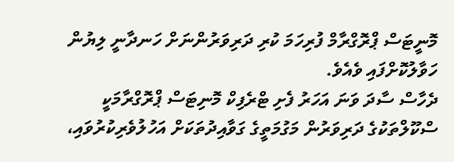މޮނީޓަސް ޕްރޮގްރާމް ފުރިހަމަ ކުރި ދަރިވަރުންނަށް ހަނދާނީ ލިޔުން ހަވާލުކޮށްފައި ވެއެވެ.
ދެހާސް ސާދަ ވަނަ އަހަރު ފެށި ޓްރެފިކް މޮނިޓަސް ޕްރޮގްރާމަކީ ސްކޫލްތަކުގެ ދަރިވަރުން މަގުމަތީގެ ގަވާއިދުތަކަށް އަހުލުވެރިކުރުވައި،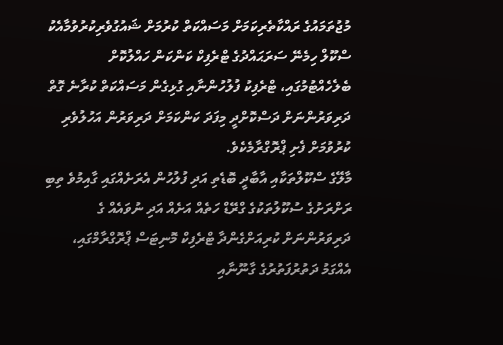މުޖުތަމައުގެ ރައްކާތެރިކަމަށް މަސައްކަތް ކުރުމަށް ޝައުގުވެރިކުރުވުމާއެކު ސްކޫލް ހިމެނޭ ސަރަޙައްދުގެ ޓްރެފިކް ކަންކަން ހައްލުކޮށް ބެލެހެއްޓުމުގައި، ޓްރެފިކު ފުލުހުންނާއި ގުޅިގެން މަސައްކަތް ކުރާނެ ގޮތް ދަރިވަރުންނަށް ދަސްކޮށްދީ މިފަދަ ކަންކަމަށް ދަރިވަރުން އަހުލުވެރި ކުރުވުމަށް ފެށި ޕްރޮގްރާމެކެވެ.
މާލޭގެ ސްކޫލްތަކާއި އާބާދީ ބޮޑެތި އަދި ފުލުހުން އެރަށެއްގައި ގާއިމުވެ ތިބި ރަށްރަށުގެ ސުކޫލުތަކުގެ ގްރޭޑް ހަތެއް އަށެއް އަދި ނުވައެއް ގެ ދަރިވަރުންނަށް ކުރިއަށްގެންދާ ޓްރެފިކް މޮނިޓަސް ޕްރޮގްރާމްގައި، އެއްގަމު ދަތުރުފަތުރުގެ ގާނޫނާއި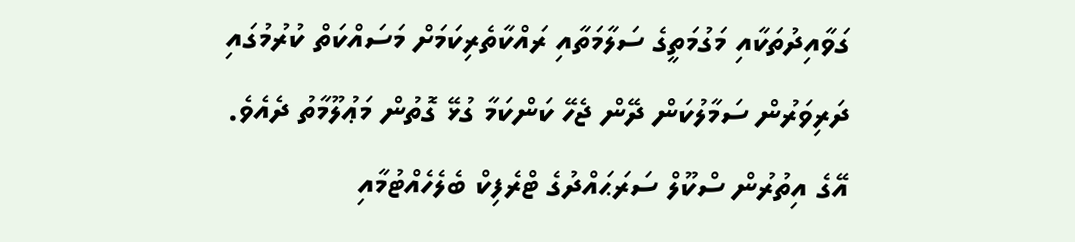ގަވާއިދުތަކާއި މަގުމަތީގެ ސަލާމަތާއި ރައްކާތެރިކަމަށް މަސައްކަތް ކުރުމުގައި ދަރިވަރުން ސަމާލުކަން ދޭން ޖެހޭ ކަންކަމާ ގުޅޭ ގޮތުން މަޢުލޫމާތު ދެއެވެ.
އޭގެ އިތުރުން ސްކޫލް ސަރަޙައްދުގެ ޓްރެފިކް ބެލެހެއްޓުމާއި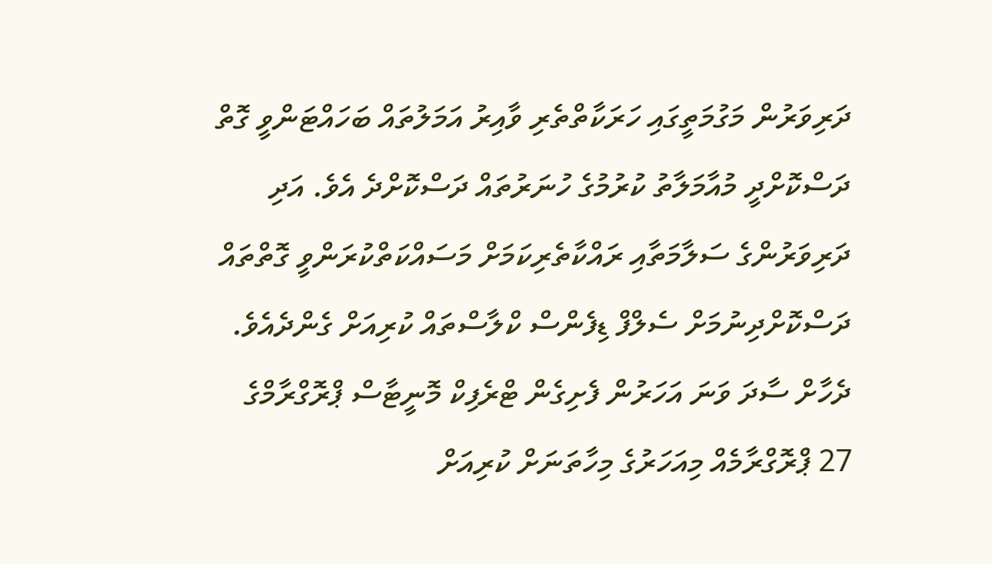ދަރިވަރުން މަގުމަތީގައި ހަރަކާތްތެރި ވާއިރު އަމަލުތައް ބަހައްޓަންވީ ގޮތް ދަސްކޮށްދީ މުއާމަލާތު ކުރުމުގެ ހުނަރުތައް ދަސްކޮށްދެ އެވެ. އަދި ދަރިވަރުންގެ ސަލާމަތާއި ރައްކާތެރިކަމަށް މަސައްކަތްކުރަންވީ ގޮތްތައް ދަސްކޮށްދިނުމަށް ސެލްފް ޑިފެންސް ކްލާސްތައް ކުރިއަށް ގެންދެއެވެ.
ދެހާށް ސާދަ ވަނަ އަހަރުން ފެށިގެން ޓްރެފިކް މޮނީޓާސް ޕްރޮގްރާމްގެ 27 ޕްރޮގްރާމެއް މިއަހަރުގެ މިހާތަނަށް ކުރިއަށް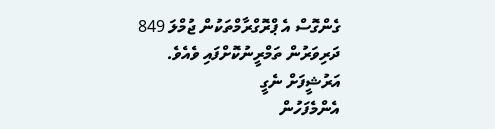ގެންގޮސް އެ ޕްރޮގްރާމްތަކުން ޖުމްލަ 849 ދަރިވަރުން ތަމްރީނުކޮށްފައި ވެއެވެ.
އަރުޝީފަށް ނެގީ
އެންމެފަހުން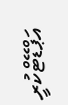އަޕްޑޭޓްކުރީ